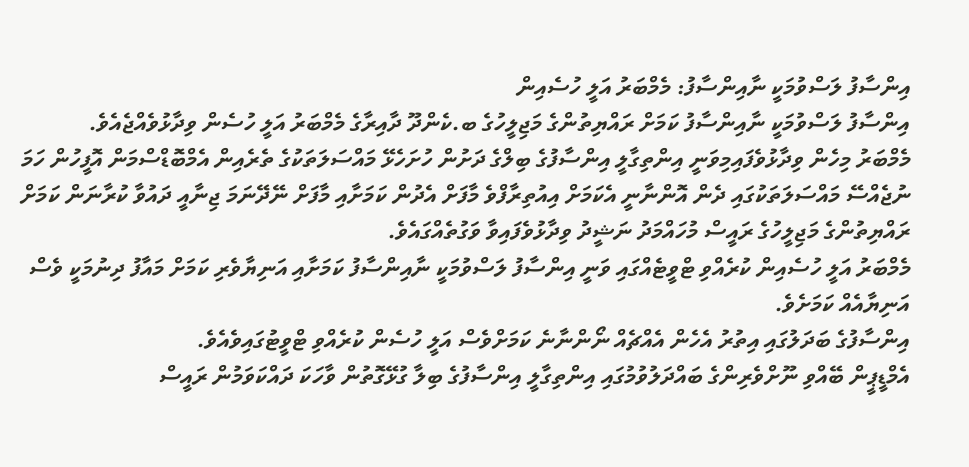އިންސާފު ލަސްވުމަކީ ނާއިންސާފު: މެމްބަރު އަލީ ހުސެއިން
އިންސާފު ލަސްވުމަކީ ނާއިންސާފު ކަމަށް ރައްޔިތުންގެ މަޖިލީހުގެ ބ.ކެންދޫ ދާއިރާގެ މެމްބަރު އަލީ ހުސެން ވިދާޅުވެއްޖެއެވެ.
މެމްބަރު މިހެން ވިދާޅުވެފައިމިވަނީ އިންތިގާލީ އިންސާފުގެ ބިލްގެ ދަށުން ހުށަހެޅޭ މައްސަލަތަކުގެ ތެރެއިން އެމްބޮޑްސްމަން އޮފީހުން ހަމަ ނުޖެއްސޭ މައްސަލަތަކުގައި ދެން އޮންނާނީ އެކަމަށް އިއުތިރާފްވެ މާފަށް އެދުން ކަމަށާއި މާފަށް ނޭދޭނަމަ ޖިނާއީ ދައުވާ ކުރާނަން ކަމަށް ރައްޔިތުންގެ މަޖިލީހުގެ ރައީސް މުހައްމަދު ނަޝީދު ވިދާޅުވެފައިވާ ވަގުތެއްގައެވެ.
މެމްބަރު އަލީ ހުސެއިން ކުރެއްވި ޓްވީޓެއްގައި ވަނީ އިންސާފު ލަސްވުމަކީ ނާއިންސާފު ކަމަށާއި އަނިޔާވެރި ކަމަށް މައާފު ދިނުމަކީ ވެސް އަނިޔާއެއް ކަމަށެވެ.
އިންސާފުގެ ބަދަލުގައި އިތުރު އެހެން އެއްޗެއް ނޯންނާނެ ކަމަށްވެސް އަލީ ހުސެން ކުރެއްވި ޓްވީޓުގައިވެއެވެ.
އެމްޑީޕީން ބޭއްވި ނޫށްވެރިންގެ ބައްދަލުވުމުގައި އިންތިގާލީ އިންސާފުގެ ބިލާ ގުޅޭގޮތުން ވާހަކަ ދައްކަވަމުން ރައީސް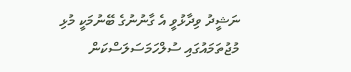ނަޝީދު ވިދާޅުވީ އެ ގާނުނުގެ ބޭނުމަކީ މުޅި މުޖުތަމައުގައި ސުލްހަމަސަލަސްކަން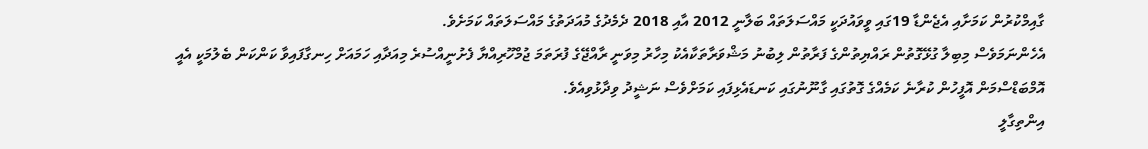ގާއިމްކުރުން ކަމަށާއި އެޖެންޑާ 19ގައި ވީވައުދަކީ މައްސަލަތައް ބަލާނީ 2012 އާއި 2018 ދެމެދުގެ މުއަދަތުގެ މައްސަލަތައް ކަމަށެވެ.
އެހެންނަމަވެސް މިބިލާ ގުޅޭގޮތުން ރައްޔިތުންގެ ފަރާތުން ލިބުނު މަޝްވަރާތަކާއެކު މިހާރު މިވަނީ ރާއްޖޭގެ ފުރަތަމަ ޖުމްހޫރިއްޔާ ފެށުނީއްސުރެ މިއަދާއި ހަމައަށް ހިނގާފައިވާ ކަންކަން ބެލުމަކީ އެއީ އޮމްބަޑްސްމަން އޮފީހުން ކުރާނެ ކަމެއްގެ ގޮތުގައި ގާނޫނުގައި ކަނޑައެޅިފައި ކަމަށްވެސް ނަޝީދު ވިދާޅުވިއެވެ.
އިންތިގާލީ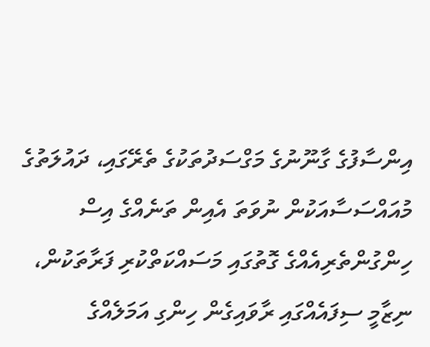އިންސާފުގެ ގާނޫނުގެ މަގްސަދުތަކުގެ ތެރޭގައި، ދައުލަތުގެ މުއައްސަސާއަކުން ނުވަތަ އެއިން ތަނެއްގެ އިސް ހިންގުންތެރިއެއްގެ ގޮތުގައި މަސައްކަތްކުރި ފަރާތަކުން، ނިޒާމީ ސިފައެއްގައި ރާވައިގެން ހިންގި އަމަލެއްގެ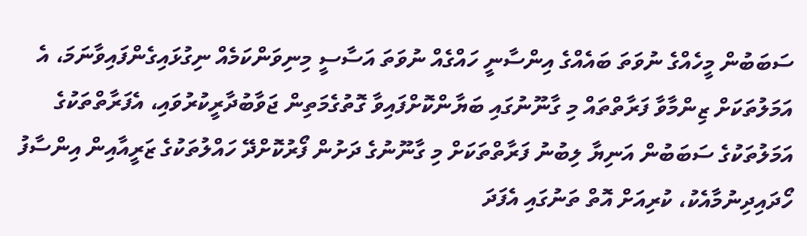ސަބަބުން މީހެއްގެ ނުވަތަ ބައެއްގެ އިންސާނީ ހައްގެއް ނުވަތަ އަސާސީ މިނިވަންކަމެއް ނިގުޅައިގެންފައިވާނަމަ، އެ އަމަލުތަކަށް ޒިންމާވާ ފަރާތްތައް މި ގާނޫނުގައި ބަޔާންކޮށްފައިވާ ގޮތުގެމަތިން ޖަވާބުދާރީކުރުވައި، އެފަރާތްތަކުގެ އަމަލުތަކުގެ ސަބަބުން އަނިޔާ ލިބުނު ފަރާތްތަކަށް މި ގާނޫނުގެ ދަށުން ފޯރުކޮށްދޭ ހައްލުތަކުގެ ޒަރީއާއިން އިންސާފު ހޯދައިދިނުމާއެކު، ކުރިއަށް އޮތް ތަނުގައި އެފަދަ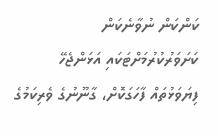ކަންކަން ނުވާނެކަން ކަށަވަރުކުރުމަށްޓަކައި އަޅަންޖެހޭ ފިޔަވަޅުތައް ފާހަގަކޮށް، ގާނޫނުގެ ވެރިކަމުގެ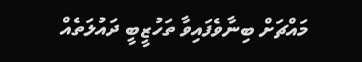މައްޗަށް ބިނާވެފައިވާ ތަހުޒީބީ ދައުލަތެއް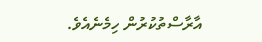އާރާސްތުކުރުން ހިމެނެއެވެ.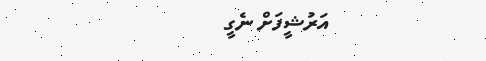އަރުޝީފަށް ނެގީ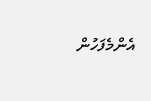އެންމެފަހުން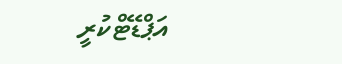އަޕްޑޭޓްކުރީ